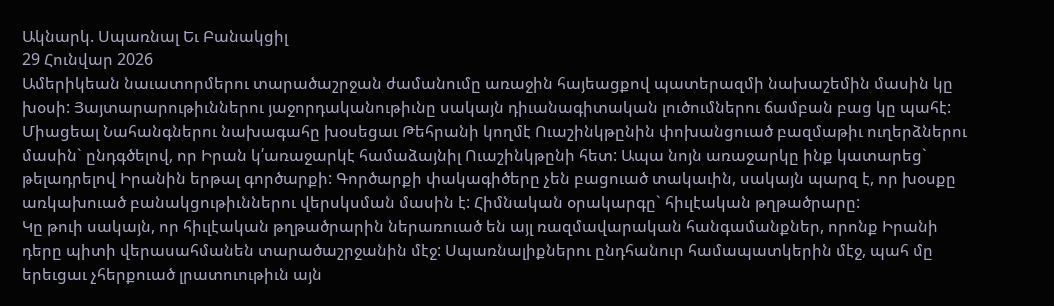Ակնարկ. Սպառնալ Եւ Բանակցիլ
29 Հունվար 2026
Ամերիկեան նաւատորմերու տարածաշրջան ժամանումը առաջին հայեացքով պատերազմի նախաշեմին մասին կը խօսի: Յայտարարութիւններու յաջորդականութիւնը սակայն դիւանագիտական լուծումներու ճամբան բաց կը պահէ: Միացեալ Նահանգներու նախագահը խօսեցաւ Թեհրանի կողմէ Ուաշինկթընին փոխանցուած բազմաթիւ ուղերձներու մասին` ընդգծելով, որ Իրան կ՛առաջարկէ համաձայնիլ Ուաշինկթընի հետ: Ապա նոյն առաջարկը ինք կատարեց` թելադրելով Իրանին երթալ գործարքի: Գործարքի փակագիծերը չեն բացուած տակաւին, սակայն պարզ է, որ խօսքը առկախուած բանակցութիւններու վերսկսման մասին է: Հիմնական օրակարգը` հիւլէական թղթածրարը:
Կը թուի սակայն, որ հիւլէական թղթածրարին ներառուած են այլ ռազմավարական հանգամանքներ, որոնք Իրանի դերը պիտի վերասահմանեն տարածաշրջանին մէջ: Սպառնալիքներու ընդհանուր համապատկերին մէջ, պահ մը երեւցաւ չհերքուած լրատուութիւն այն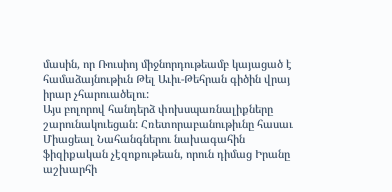մասին, որ Ռուսիոյ միջնորդութեամբ կայացած է համաձայնութիւն Թել Աւիւ-Թեհրան գիծին վրայ իրար չհարուածելու:
Այս բոլորով հանդերձ փոխսպառնալիքները շարունակուեցան: Հռետորաբանութիւնը հասաւ Միացեալ Նահանգներու նախագահին ֆիզիքական չէզոքութեան, որուն դիմաց Իրանը աշխարհի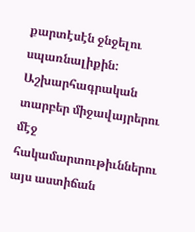քարտէսէն ջնջելու սպառնալիքին:
Աշխարհագրական տարբեր միջավայրերու մէջ հակամարտութիւններու այս աստիճան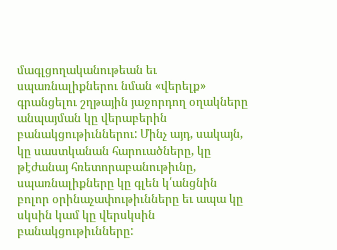մագլցողականութեան եւ սպառնալիքներու նման «վերելք» գրանցելու շղթային յաջորդող օղակները անպայման կը վերաբերին բանակցութիւններու: Մինչ այդ, սակայն, կը սաստկանան հարուածները, կը թէժանայ հռետորաբանութիւնը, սպառնալիքները կը գլեն կ՛անցնին բոլոր օրինաչափութիւնները եւ ապա կը սկսին կամ կը վերսկսին բանակցութիւնները: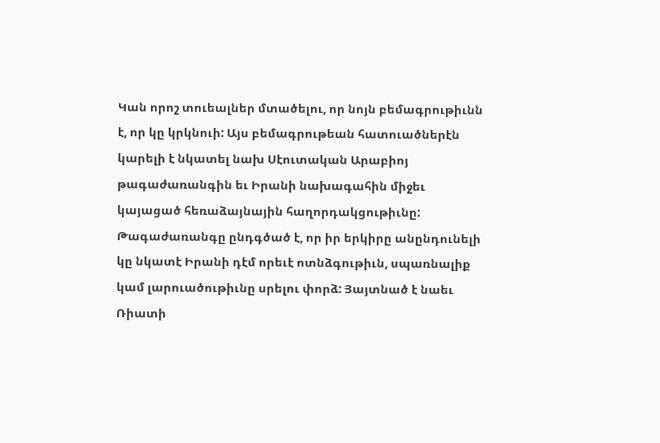Կան որոշ տուեալներ մտածելու, որ նոյն բեմագրութիւնն է, որ կը կրկնուի: Այս բեմագրութեան հատուածներէն կարելի է նկատել նախ Սէուտական Արաբիոյ թագաժառանգին եւ Իրանի նախագահին միջեւ կայացած հեռաձայնային հաղորդակցութիւնը: Թագաժառանգը ընդգծած է, որ իր երկիրը անընդունելի կը նկատէ Իրանի դէմ որեւէ ոտնձգութիւն, սպառնալիք կամ լարուածութիւնը սրելու փորձ: Յայտնած է նաեւ Ռիատի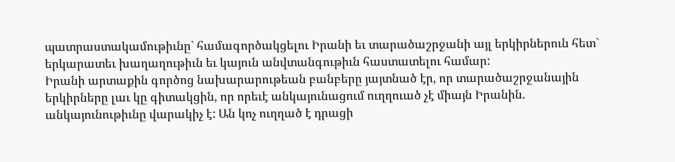պատրաստակամութիւնը` համագործակցելու Իրանի եւ տարածաշրջանի այլ երկիրներուն հետ` երկարատեւ խաղաղութիւն եւ կայուն անվտանգութիւն հաստատելու համար:
Իրանի արտաքին գործոց նախարարութեան բանբերը յայտնած էր, որ տարածաշրջանային երկիրները լաւ կը գիտակցին, որ որեւէ անկայունացում ուղղուած չէ միայն Իրանին. անկայունութիւնը վարակիչ է: Ան կոչ ուղղած է դրացի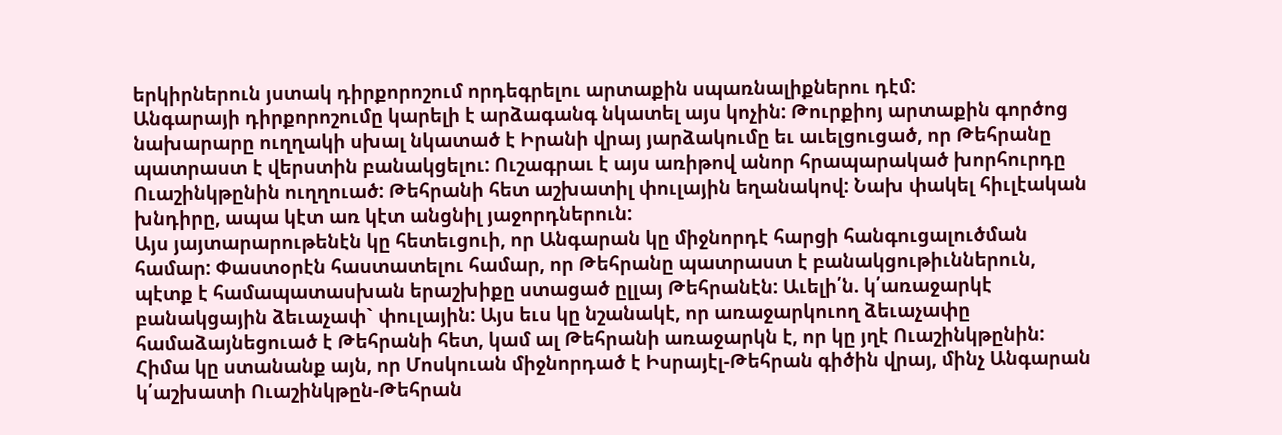երկիրներուն յստակ դիրքորոշում որդեգրելու արտաքին սպառնալիքներու դէմ:
Անգարայի դիրքորոշումը կարելի է արձագանգ նկատել այս կոչին: Թուրքիոյ արտաքին գործոց նախարարը ուղղակի սխալ նկատած է Իրանի վրայ յարձակումը եւ աւելցուցած, որ Թեհրանը պատրաստ է վերստին բանակցելու: Ուշագրաւ է այս առիթով անոր հրապարակած խորհուրդը Ուաշինկթընին ուղղուած: Թեհրանի հետ աշխատիլ փուլային եղանակով: Նախ փակել հիւլէական խնդիրը, ապա կէտ առ կէտ անցնիլ յաջորդներուն:
Այս յայտարարութենէն կը հետեւցուի, որ Անգարան կը միջնորդէ հարցի հանգուցալուծման համար: Փաստօրէն հաստատելու համար, որ Թեհրանը պատրաստ է բանակցութիւններուն, պէտք է համապատասխան երաշխիքը ստացած ըլլայ Թեհրանէն: Աւելի՛ն. կ՛առաջարկէ բանակցային ձեւաչափ` փուլային: Այս եւս կը նշանակէ, որ առաջարկուող ձեւաչափը համաձայնեցուած է Թեհրանի հետ, կամ ալ Թեհրանի առաջարկն է, որ կը յղէ Ուաշինկթընին:
Հիմա կը ստանանք այն, որ Մոսկուան միջնորդած է Իսրայէլ-Թեհրան գիծին վրայ, մինչ Անգարան կ՛աշխատի Ուաշինկթըն-Թեհրան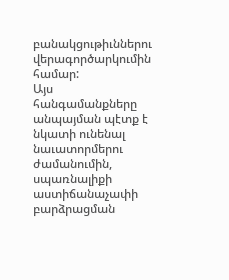բանակցութիւններու վերագործարկումին համար:
Այս հանգամանքները անպայման պէտք է նկատի ունենալ նաւատորմերու ժամանումին, սպառնալիքի աստիճանաչափի բարձրացման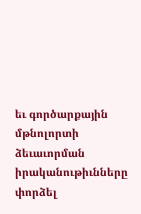եւ գործարքային մթնոլորտի ձեւաւորման իրականութիւնները փորձել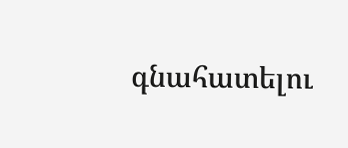գնահատելու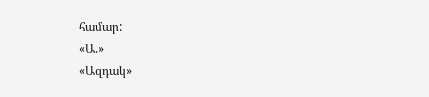համար:
«Ա.»
«Ազդակ»